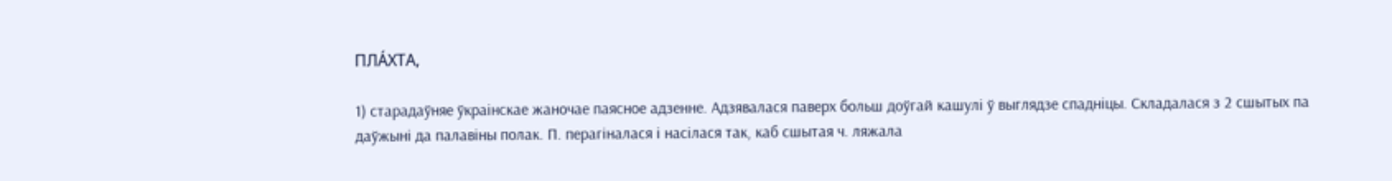ПЛА́ХТА,

1) старадаўняе ўкраінскае жаночае паясное адзенне. Адзявалася паверх больш доўгай кашулі ў выглядзе спадніцы. Складалася з 2 сшытых па даўжыні да палавіны полак. П. перагіналася і насілася так, каб сшытая ч. ляжала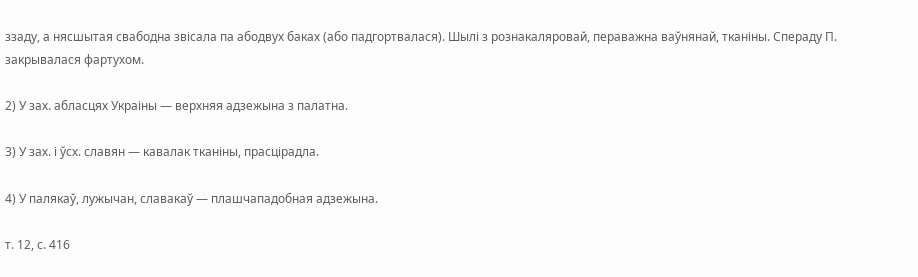ззаду, а нясшытая свабодна звісала па абодвух баках (або падгортвалася). Шылі з рознакаляровай, пераважна ваўнянай, тканіны. Спераду П. закрывалася фартухом.

2) У зах. абласцях Украіны — верхняя адзежына з палатна.

3) У зах. і ўсх. славян — кавалак тканіны, прасцірадла.

4) У палякаў, лужычан, славакаў — плашчападобная адзежына.

т. 12, с. 416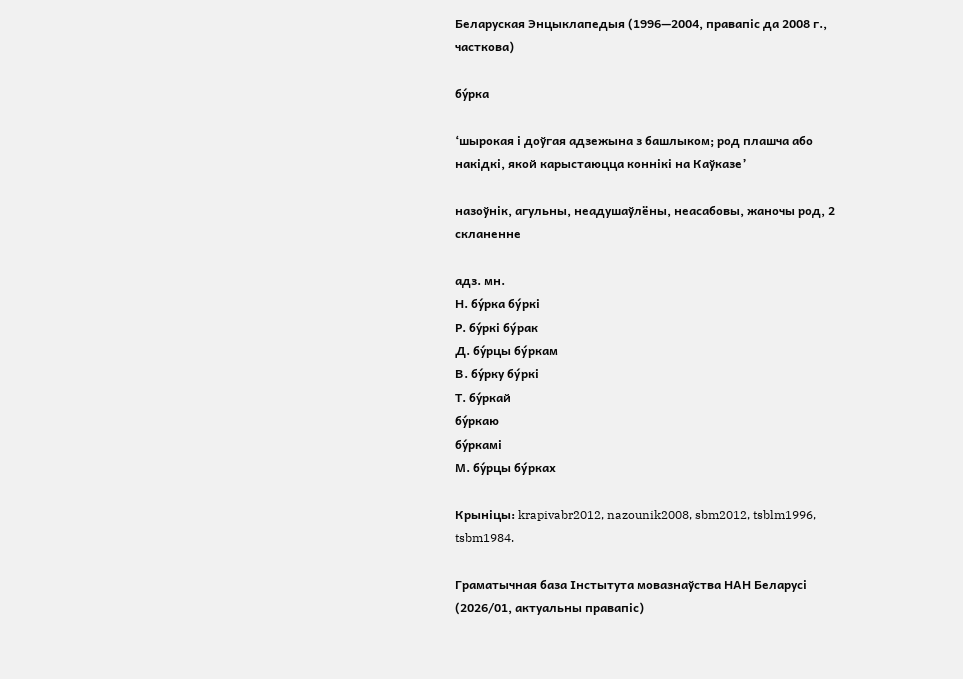Беларуская Энцыклапедыя (1996—2004, правапіс да 2008 г., часткова)

бу́рка

‘шырокая і доўгая адзежына з башлыком; род плашча або накідкі, якой карыстаюцца коннікі на Каўказе’

назоўнік, агульны, неадушаўлёны, неасабовы, жаночы род, 2 скланенне

адз. мн.
Н. бу́рка бу́ркі
Р. бу́ркі бу́рак
Д. бу́рцы бу́ркам
В. бу́рку бу́ркі
Т. бу́ркай
бу́ркаю
бу́ркамі
М. бу́рцы бу́рках

Крыніцы: krapivabr2012, nazounik2008, sbm2012, tsblm1996, tsbm1984.

Граматычная база Інстытута мовазнаўства НАН Беларусі (2026/01, актуальны правапіс)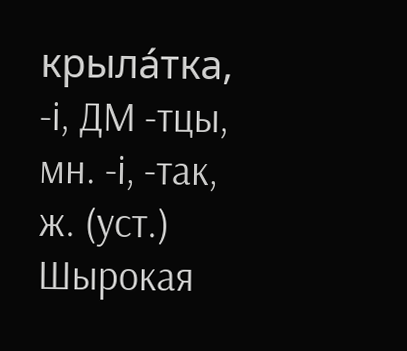крыла́тка, -і, ДМ -тцы, мн. -і, -так, ж. (уст.) Шырокая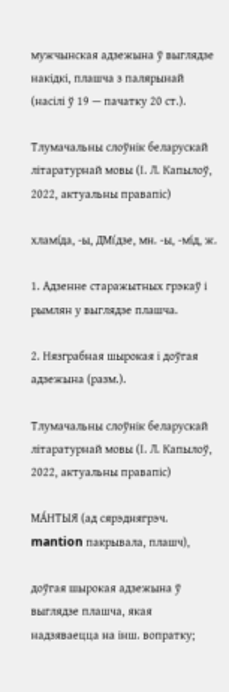мужчынская адзежына ў выглядзе накідкі, плашча з палярынай (насілі ў 19 — пачатку 20 ст.).

Тлумачальны слоўнік беларускай літаратурнай мовы (І. Л. Капылоў, 2022, актуальны правапіс)

хламі́да, -ы, ДМі́дзе, мн. -ы, -мі́д, ж.

1. Адзенне старажытных грэкаў і рымлян у выглядзе плашча.

2. Нязграбная шырокая і доўгая адзежына (разм.).

Тлумачальны слоўнік беларускай літаратурнай мовы (І. Л. Капылоў, 2022, актуальны правапіс)

МА́НТЫЯ (ад сярэднягрэч. mantion пакрывала, плашч),

доўгая шырокая адзежына ў выглядзе плашча, якая надзяваецца на інш. вопратку;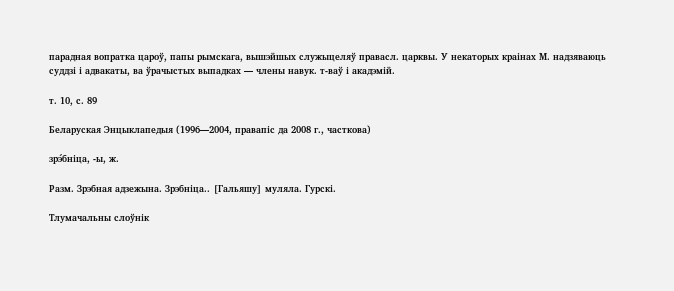парадная вопратка цароў, папы рымскага, вышэйшых служыцеляў правасл. царквы. У некаторых краінах М. надзяваюць суддзі і адвакаты, ва ўрачыстых выпадках — члены навук. т-ваў і акадэмій.

т. 10, с. 89

Беларуская Энцыклапедыя (1996—2004, правапіс да 2008 г., часткова)

зрэ́бніца, ‑ы, ж.

Разм. Зрэбная адзежына. Зрэбніца.. [Гальяшу] муляла. Гурскі.

Тлумачальны слоўнік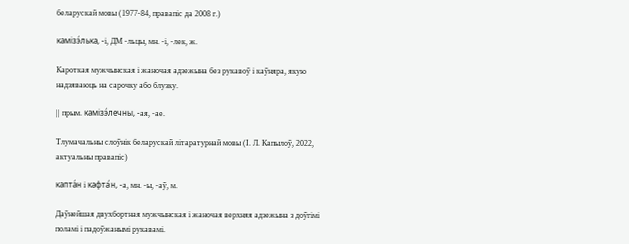беларускай мовы (1977-84, правапіс да 2008 г.)

камізэ́лька, -і, ДМ -льцы, мн. -і, -лек, ж.

Кароткая мужчынская і жаночая адзежына без рукавоў і каўняра, якую надзяваюць на сарочку або блузку.

|| прым. камізэ́лечны, -ая, -ае.

Тлумачальны слоўнік беларускай літаратурнай мовы (І. Л. Капылоў, 2022, актуальны правапіс)

капта́н і кафта́н, -а, мн. -ы, -аў, м.

Даўнейшая двухбортная мужчынская і жаночая верхняя адзежына з доўгімі поламі і падоўжанымі рукавамі.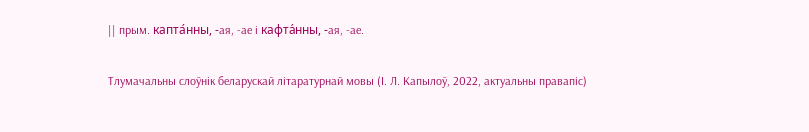|| прым. капта́нны, -ая, -ае і кафта́нны, -ая, -ае.

Тлумачальны слоўнік беларускай літаратурнай мовы (І. Л. Капылоў, 2022, актуальны правапіс)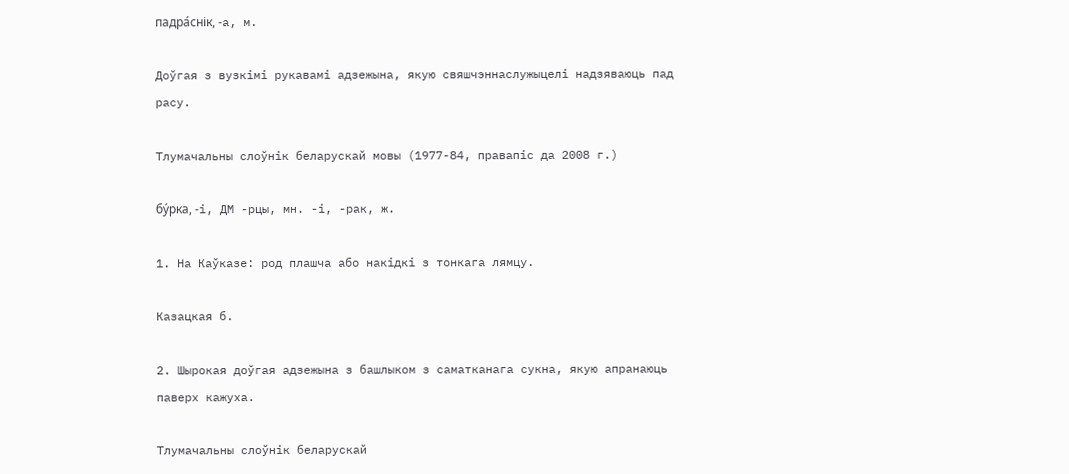падра́снік, ‑а, м.

Доўгая з вузкімі рукавамі адзежына, якую свяшчэннаслужыцелі надзяваюць пад расу.

Тлумачальны слоўнік беларускай мовы (1977-84, правапіс да 2008 г.)

бу́рка, -і, ДМ -рцы, мн. -і, -рак, ж.

1. На Каўказе: род плашча або накідкі з тонкага лямцу.

Казацкая б.

2. Шырокая доўгая адзежына з башлыком з саматканага сукна, якую апранаюць паверх кажуха.

Тлумачальны слоўнік беларускай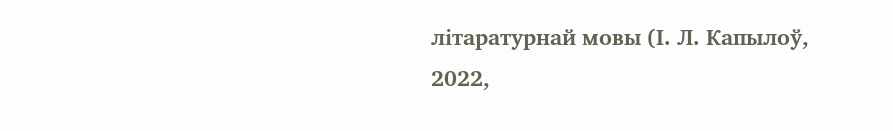літаратурнай мовы (І. Л. Капылоў, 2022,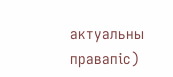актуальны правапіс)